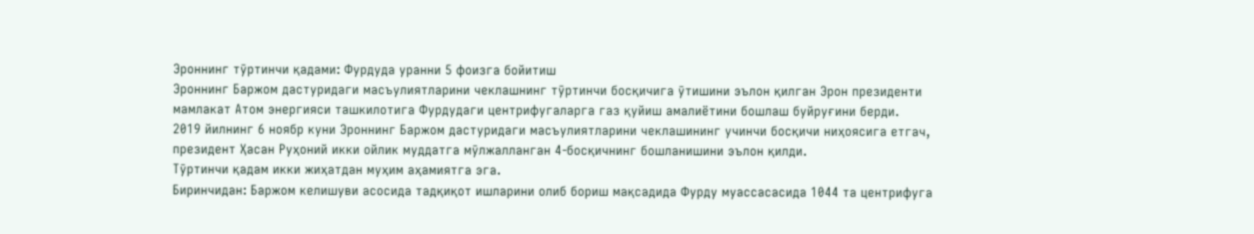Эроннинг тӯртинчи қадами: Фурдуда уранни 5 фоизга бойитиш
Эроннинг Баржом дастуридаги масъулиятларини чеклашнинг тӯртинчи босқичига ӯтишини эълон қилган Эрон президенти мамлакат Атом энергияси ташкилотига Фурдудаги центрифугаларга газ қуйиш амалиётини бошлаш буйруғини берди.
2019 йилнинг 6 ноябр куни Эроннинг Баржом дастуридаги масъулиятларини чеклашининг учинчи босқичи ниҳоясига етгач, президент Ҳасан Руҳоний икки ойлик муддатга мӯлжалланган 4-босқичнинг бошланишини эълон қилди.
Тӯртинчи қадам икки жиҳатдан муҳим аҳамиятга эга.
Биринчидан: Баржом келишуви асосида тадқиқот ишларини олиб бориш мақсадида Фурду муассасасида 1044 та центрифуга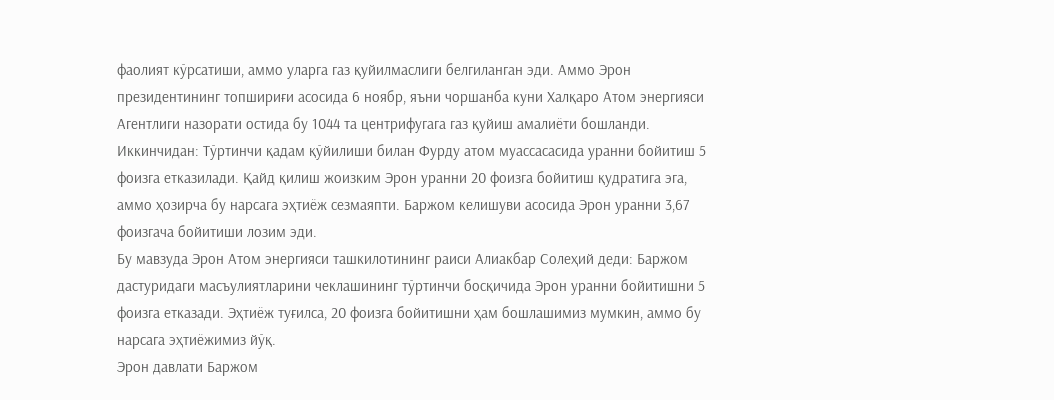фаолият кӯрсатиши, аммо уларга газ қуйилмаслиги белгиланган эди. Аммо Эрон президентининг топшириғи асосида 6 ноябр, яъни чоршанба куни Халқаро Атом энергияси Агентлиги назорати остида бу 1044 та центрифугага газ қуйиш амалиёти бошланди.
Иккинчидан: Тӯртинчи қадам қӯйилиши билан Фурду атом муассасасида уранни бойитиш 5 фоизга етказилади. Қайд қилиш жоизким Эрон уранни 20 фоизга бойитиш қудратига эга, аммо ҳозирча бу нарсага эҳтиёж сезмаяпти. Баржом келишуви асосида Эрон уранни 3,67 фоизгача бойитиши лозим эди.
Бу мавзуда Эрон Атом энергияси ташкилотининг раиси Алиакбар Солеҳий деди: Баржом дастуридаги масъулиятларини чеклашининг тӯртинчи босқичида Эрон уранни бойитишни 5 фоизга етказади. Эҳтиёж туғилса, 20 фоизга бойитишни ҳам бошлашимиз мумкин, аммо бу нарсага эҳтиёжимиз йӯқ.
Эрон давлати Баржом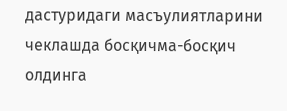дастуридаги масъулиятларини чеклашда босқичма-босқич олдинга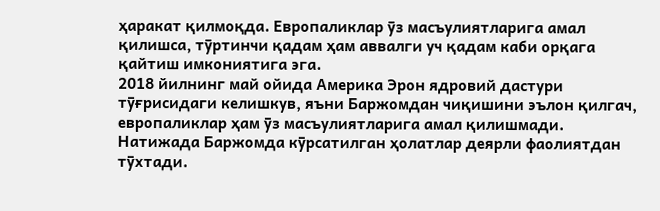ҳаракат қилмоқда. Европаликлар ӯз масъулиятларига амал қилишса, тӯртинчи қадам ҳам аввалги уч қадам каби орқага қайтиш имкониятига эга.
2018 йилнинг май ойида Америка Эрон ядровий дастури тӯғрисидаги келишкув, яъни Баржомдан чиқишини эълон қилгач, европаликлар ҳам ӯз масъулиятларига амал қилишмади. Натижада Баржомда кӯрсатилган ҳолатлар деярли фаолиятдан тӯхтади.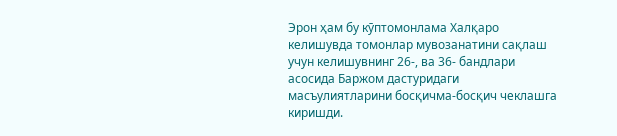Эрон ҳам бу кӯптомонлама Халқаро келишувда томонлар мувозанатини сақлаш учун келишувнинг 26-, ва 36- бандлари асосида Баржом дастуридаги масъулиятларини босқичма-босқич чеклашга киришди.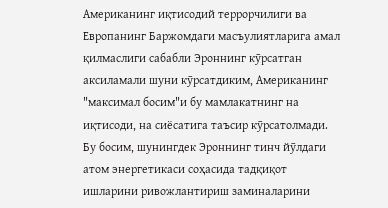Американинг иқтисодий террорчилиги ва Европанинг Баржомдаги масъулиятларига амал қилмаслиги сабабли Эроннинг кӯрсатган аксиламали шуни кӯрсатдиким, Американинг "максимал босим"и бу мамлакатнинг на иқтисоди, на сиёсатига таъсир кӯрсатолмади. Бу босим, шунингдек Эроннинг тинч йӯлдаги атом энергетикаси соҳасида тадқиқот ишларини ривожлантириш заминаларини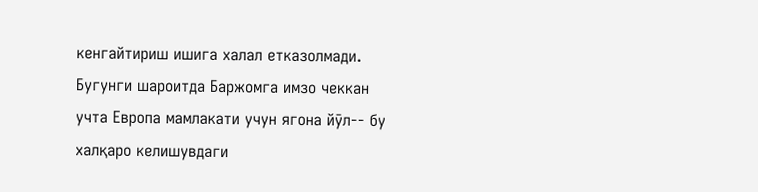кенгайтириш ишига халал етказолмади.
Бугунги шароитда Баржомга имзо чеккан учта Европа мамлакати учун ягона йӯл-- бу халқаро келишувдаги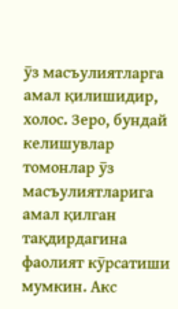ӯз масъулиятларга амал қилишидир, холос. Зеро, бундай келишувлар томонлар ӯз масъулиятларига амал қилган тақдирдагина фаолият кӯрсатиши мумкин. Акс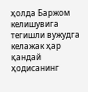ҳолда Баржом келишувига тегишли вужудга келажак ҳар қандай ҳодисанинг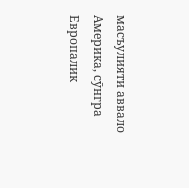масъулияти аввало Америка, сӯнгра Европалик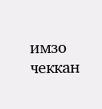имзо чеккан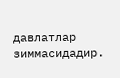давлатлар зиммасидадир.